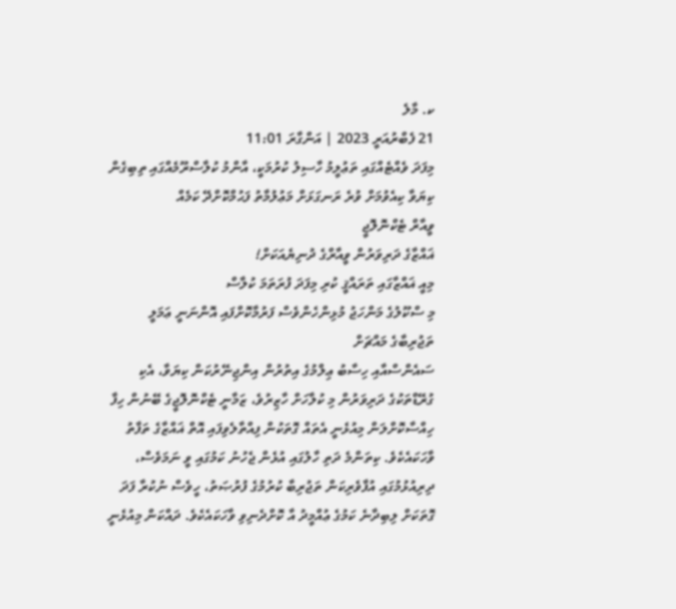ކ. މާލެ
21 ފެބްރުއަރީ 2023 | އަންގާރަ 11:01
މިފަދަ ވެއްޓެއްގައި ތަޢުލީމު ހާސިލު ކުރުމަކީ، އާންމު ކުލާސްރޫމެއްގައި ތިބިގެން ކިޔަވާ ކިއެވުމަށް ވުރެ ރަނގަޅަށް މަޢުލުމާތު ފަޙުމްކޮށްދޭ ކަމެއް
ވީއާރް ޓެކްނޮލޮޖީ
ޣައްޒާގެ ދަރިވަރުން ވީއާރްގެ ދުނިޔެއަކަށް!
މިއީ ޣައްޒާގައި ތަރައްޤީ ކުރި މިފަދަ ފުރަތަމަ ކުލާސް
މި ސްކޫލުގެ މަންހަޖު މުޅިންހެންވެސް ފަރުމާކޮށްފައި އޮންނަނީ ޢަމަލީ ތަޖުރިބާގެ މައްޗަށް
ސައެންސްއާއި ހިސާބު ޢިލްމުގެ އިތުރުން އިންޖިނޭރުކަން ކިޔަވާ، އެކި ގުރޭޑްތަކުގެ ދަރިވަރުން މި ކުލާހަށް ހާޒިރުވެ، ޒަމާނީ ޓެކްނޮލޮޖީގެ ބޭނުން ހިފާ
ހިއްސާކޮށްލަން މިއުޅެނީ އެތައް ގޮތަކުން ފިއްތާލެވިފައި އޮތް ޣައްޒާގެ ތަފާތު ވާހަކައެކެވެ. ކިތަންމެ ދަތި ހާލުގައި އުޅެން ޖެހުނު ކަމުގައި ވީ ނަމަވެސް، ދިރިއުޅުމުގައި އުފާވެރިކަން ތަޖުރިބާ ކުރުމުގެ ފުރުޞަތު، ހީވެސް ނުކުރާ ފަދަ ގޮތަކަށް ލިބިދާނެ ކަމުގެ ޢުއްމީދު އާ ކޮށްދެނިވި ވާހަކައެކެވެ. ދައްކަން މިއުޅެނީ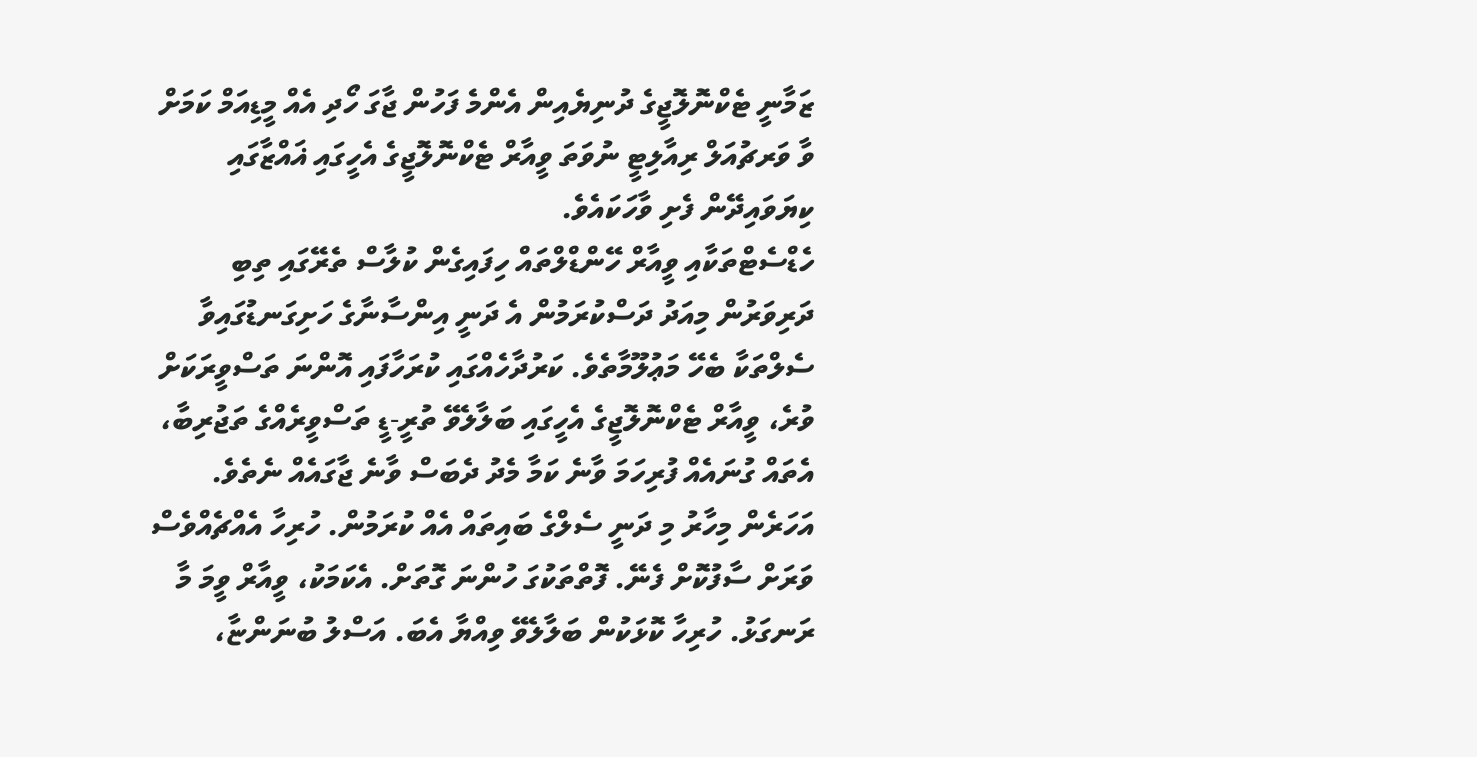ޒަމާނީ ޓެކްނޮލޮޖީގެ ދުނިޔެއިން އެންމެ ފަހުން ޖާގަ ހޯދި އެއް މީޑިއަމް ކަމަށް ވާ ވަރޗުއަލް ރިއާލިޓީ ނުވަތަ ވީއާރް ޓެކްނޮލޮޖީގެ އެހީގައި ޣައްޒާގައި ކިޔަވައިދޭން ފެށި ވާހަކައެވެ.
ހެޑްސެޓްތަކާއި ވީއާރް ހޭންޑްލްތައް ހިފައިގެން ކުލާސް ތެރޭގައި ތިބި ދަރިވަރުން މިއަދު ދަސްކުރަމުން އެ ދަނީ އިންސާނާގެ ހަށިގަނޑުގައިވާ ސެލްތަކާ ބެހޭ މަޢުލޫމާތެވެ. ކަރުދާހެއްގައި ކުރަހާފައި އޮންނަ ތަސްވީރަކަށް ވުރެ، ވީއާރް ޓެކްނޮލޮޖީގެ އެހީގައި ބަލާލެވޭ ތުރީ-ޑީ ތަސްވީރެއްގެ ތަޖުރިބާ، އެތައް ގުނައެއް ފުރިހަމަ ވާނެ ކަމާ މެދު ދެބަސް ވާނެ ޖާގައެއް ނެތެވެ.
އަހަރެން މިހާރު މި ދަނީ ސެލްގެ ބައިތައް އެއް ކުރަމުން. ހުރިހާ އެއްޗެއްވެސް ވަރަށް ސާފުކޮށް ފެނޭ. ފޮތްތަކުގަ ހުންނަ ގޮތަށް. އެކަމަކު، ވީއާރް ވީމަ މާ ރަނގަޅު. ހުރިހާ ކޮޅަކުން ބަލާލެވޭ ވިއްޔާ އެބަ. އަސްލު ބުނަންޏާ،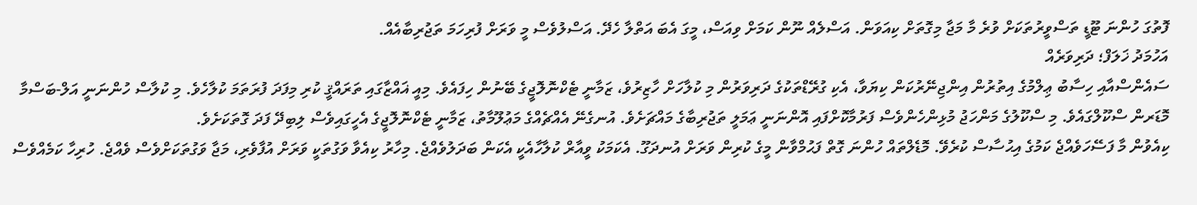ފޮތުގަ ހުންނަ ޓޫޑީ ތަސްވީރުތަކަށް ވުރެ މާ މަޖާ މިގޮތަށް ކިއަވަން. އަސްލެއް ނޫން ކަމަށް ވިއަސް، މީގަ އެބަ އަތްލާ ހެދޭ. އަސްލުވެސް މީ ވަރަށް ފުރިހަމަ ތަޖުރިބާއެއް.
އަހުމަދު ޚަލަފް؛ ދަރިވަރެއް
ސައެންސްއާއި ހިސާބު ޢިލްމުގެ އިތުރުން އިންޖިނޭރުކަން ކިޔަވާ، އެކި ގުރޭޑްތަކުގެ ދަރިވަރުން މި ކުލާހަށް ހާޒިރުވެ، ޒަމާނީ ޓެކްނޮލޮޖީގެ ބޭނުން ހިފައެވެ. މިއީ ޣައްޒާގައި ތަރައްޤީ ކުރި މިފަދަ ފުރަތަމަ ކުލާހެވެ. މި ކުލާސް ހުންނަނީ އަލް-ބަސްމާ މޮޑަރން ސްކޫލްގައެވެ. މި ސްކޫލުގެ މަންހަޖު މުޅިންހެންވެސް ފަރުމާކޮށްފައި އޮންނަނީ ޢަމަލީ ތަޖުރިބާގެ މައްޗަށެވެ. އުނގެނޭ އެއްޗެއްގެ މަޢުލޫމާތު، ޒަމާނީ ޓެކްނޮލޮޖީގެ އެހީގައިވެސް ލިބިދޭ ފަދަ ގޮތަކަށެވެ.
ކިއެވުން މާ ފަސޭހަވެއްޖެ ކަމުގެ އިޙުސާސް ކުރެވޭ. މޮޑެލްތައް ހުންނަ ގޮތް ފަޙުމްވާން މީގެ ކުރިން ވަރަށް އުނދަގޫ. އެކަމަކު ވީއާރް ކުލާހާއެކީ އެކަން ބަދަލުވެއްޖެ. މިހާރު ކިއެވާ ވަގުތަކީ ވަރަށް އުފާވެރި، މަޖާ ވަގުތަކަށްވެސް ވެއްޖެ. ހުރިހާ ކަމެއްވެސް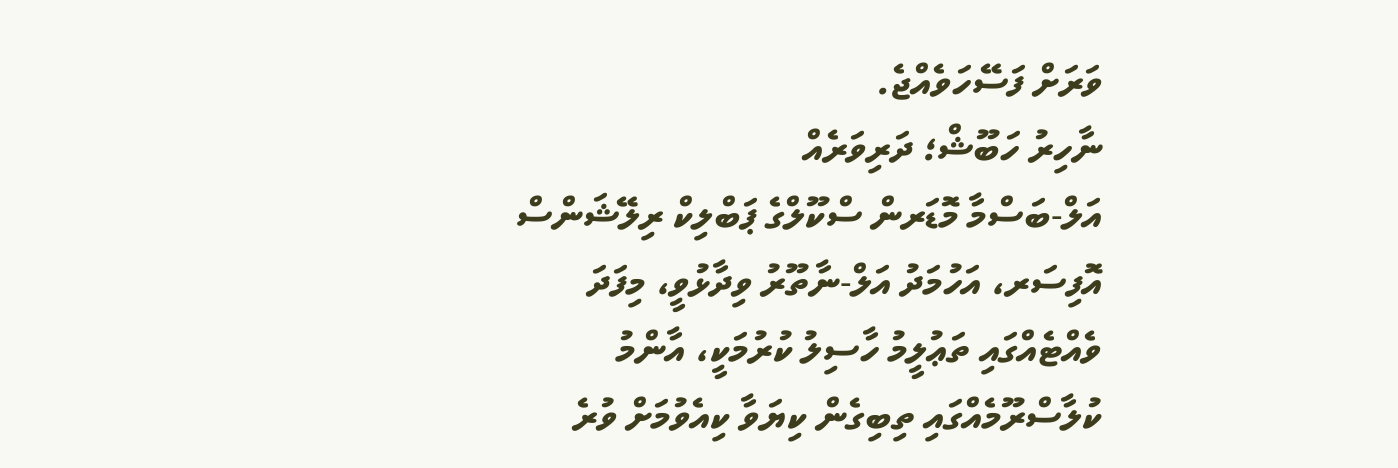ވަރަށް ފަސޭހަވެއްޖެ.
ނާހިރު ހަބޫޝް؛ ދަރިވަރެއް
އަލް-ބަސްމާ މޮޑަރން ސްކޫލްގެ ޕަބްލިކް ރިލޭޝަންސް އޮފިސަރ، އަހުމަދު އަލް-ނާތޫރު ވިދާޅުވީ، މިފަދަ ވެއްޓެއްގައި ތަޢުލީމު ހާސިލު ކުރުމަކީ، އާންމު ކުލާސްރޫމެއްގައި ތިބިގެން ކިޔަވާ ކިއެވުމަށް ވުރެ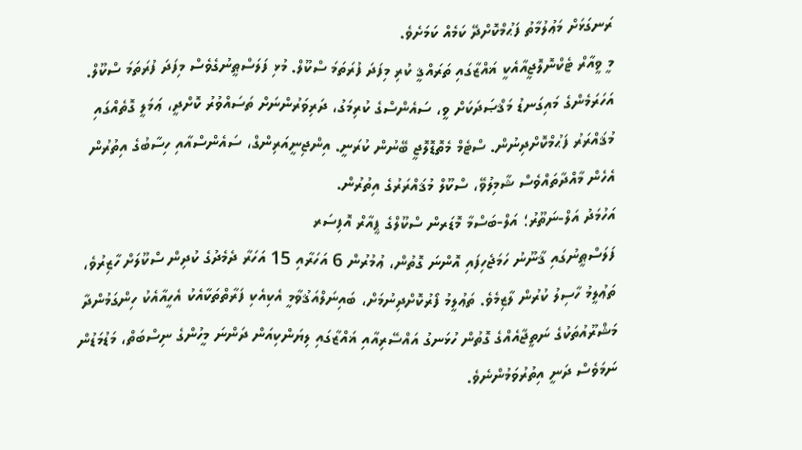ރަނގަޅަށް މަޢުލުމާތު ފަޙުމްކޮށްދޭ ކަމެއް ކަމަށެވެ.
މީ ވީއާރް ޓެކްނޮލޮޖީއާއެކީ ޣައްޒާގައި ތަރައްޤީ ކުރި މިފަދަ ފުރަތަމަ ސްކޫލް. މުޅި ފަލަސްޠީނުގެވެސް މިފަދަ ފުރަތަމަ ސްކޫލް. އަހަރަމެންގެ މައިގަނޑު މަޤްޞަދަކަށް ވީ، ސައެންސްގެ ކުރިމަގު، ދަރިވަރުންނަށް ތަސައްވުރު ކޮށްދީ، ޢަމަލީ ގޮތެއްގައި މުޤައްރަރު ފަޙުމްކޮށްދިނުން. ސްޓެމް މެތޮޑޮލޮޖީ ބޭނުން ކުރަނީ. އިންޖިނީއަރިންގް، ސައެންސްއާއި ހިސާބުގެ އިތުރުން އެހެން މާއްދާތައްވެސް ޝާމިލުވޭ، ސްކޫލް މުޤައްރަރުގެ އިތުރުން.
އަހުމަދު އަލް-ނަތޫރު؛ އަލް-ބަސްމާ މޮޑަރން ސްކޫލްގެ ޕީއާރް އޮފިސަރ
ފަލަސްޠީނުގައި ޤާނޫނު ހަމަޖެހިފައި އޮންނަ ގޮތުން، ޢުމުރުން 6 އަހަރާއި 15 އަހަރާ ދެމެދުގެ ކުދިން ސްކޫލަށް ހާޒިރުވެ، ތަޢުލީމު ހާސިލު ކުރުން ލާޒިމެވެ. ތަޢުލީމު ފޯރުކޮށްދިނުމަށް، ބައިނަލްއަޤުވާމީ އެކިއެކި ފަރާތްތަކާއެކު އެހީއާއެކު ހިންގަމުންދާ މަޝްރޫއުތަކުގެ ނަތީޖާއެއްގެ ގޮތުން ހުޅަނގު އައްސޭރިއާއި ޣައްޒާގައި ލިޔަންކިއަން ދަންނަ މީހުންގެ ނިސްބަތް، މަޑުމަޑުން ނަމަވެސް ދަނީ އިތުރުވަމުންނެވެ.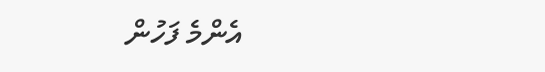އެންމެ ފަހުން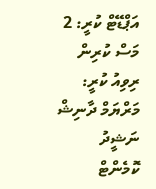އަޕްޑޭޓް ކުރީ: 2 މަސް ކުރިން
ރިވިއު ކުރީ: މަރްޔަމް ދާނިޝް ނަޝީދު
ކޮމެންޓް